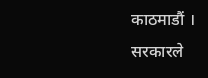काठमाडौं । सरकारले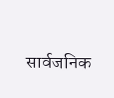सार्वजनिक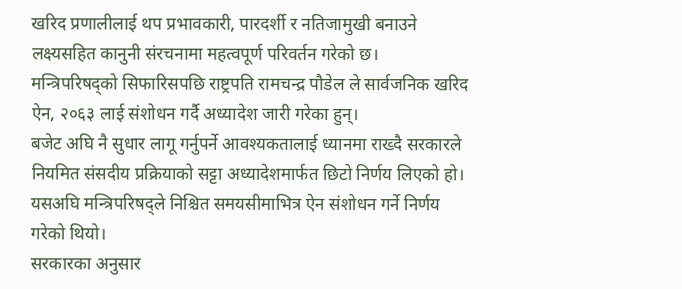खरिद प्रणालीलाई थप प्रभावकारी, पारदर्शी र नतिजामुखी बनाउने लक्ष्यसहित कानुनी संरचनामा महत्वपूर्ण परिवर्तन गरेको छ। मन्त्रिपरिषद्को सिफारिसपछि राष्ट्रपति रामचन्द्र पौडेल ले सार्वजनिक खरिद ऐन, २०६३ लाई संशोधन गर्दै अध्यादेश जारी गरेका हुन्।
बजेट अघि नै सुधार लागू गर्नुपर्ने आवश्यकतालाई ध्यानमा राख्दै सरकारले नियमित संसदीय प्रक्रियाको सट्टा अध्यादेशमार्फत छिटो निर्णय लिएको हो। यसअघि मन्त्रिपरिषद्ले निश्चित समयसीमाभित्र ऐन संशोधन गर्ने निर्णय गरेको थियो।
सरकारका अनुसार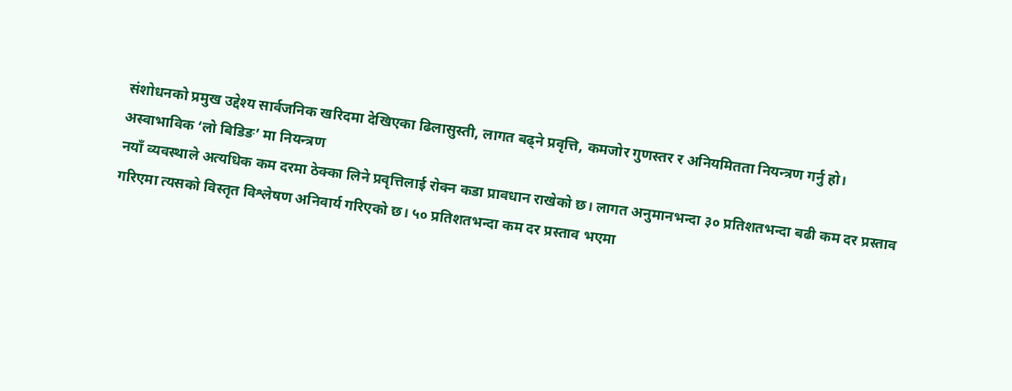संशोधनको प्रमुख उद्देश्य सार्वजनिक खरिदमा देखिएका ढिलासुस्ती, लागत बढ्ने प्रवृत्ति, कमजोर गुणस्तर र अनियमितता नियन्त्रण गर्नु हो।
अस्वाभाविक ‘लो बिडिङ’ मा नियन्त्रण
नयाँ व्यवस्थाले अत्यधिक कम दरमा ठेक्का लिने प्रवृत्तिलाई रोक्न कडा प्रावधान राखेको छ। लागत अनुमानभन्दा ३० प्रतिशतभन्दा बढी कम दर प्रस्ताव गरिएमा त्यसको विस्तृत विश्लेषण अनिवार्य गरिएको छ। ५० प्रतिशतभन्दा कम दर प्रस्ताव भएमा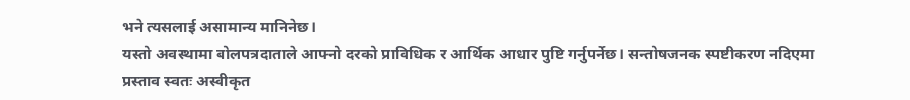भने त्यसलाई असामान्य मानिनेछ।
यस्तो अवस्थामा बोलपत्रदाताले आफ्नो दरको प्राविधिक र आर्थिक आधार पुष्टि गर्नुपर्नेछ। सन्तोषजनक स्पष्टीकरण नदिएमा प्रस्ताव स्वतः अस्वीकृत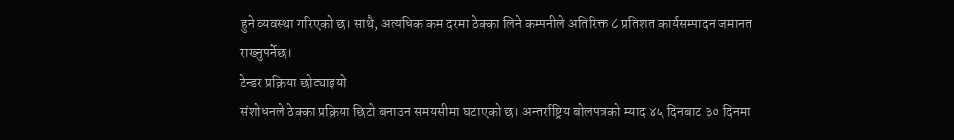हुने व्यवस्था गरिएको छ। साथै, अत्यधिक कम दरमा ठेक्का लिने कम्पनीले अतिरिक्त ८ प्रतिशत कार्यसम्पादन जमानत राख्नुपर्नेछ।
टेन्डर प्रक्रिया छोट्याइयो
संशोधनले ठेक्का प्रक्रिया छिटो बनाउन समयसीमा घटाएको छ। अन्तर्राष्ट्रिय बोलपत्रको म्याद ४५ दिनबाट ३० दिनमा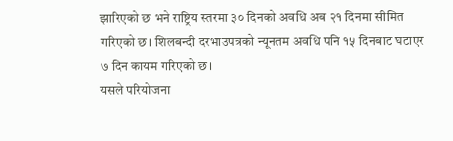झारिएको छ भने राष्ट्रिय स्तरमा ३० दिनको अवधि अब २१ दिनमा सीमित गरिएको छ। शिलबन्दी दरभाउपत्रको न्यूनतम अवधि पनि १५ दिनबाट घटाएर ७ दिन कायम गरिएको छ।
यसले परियोजना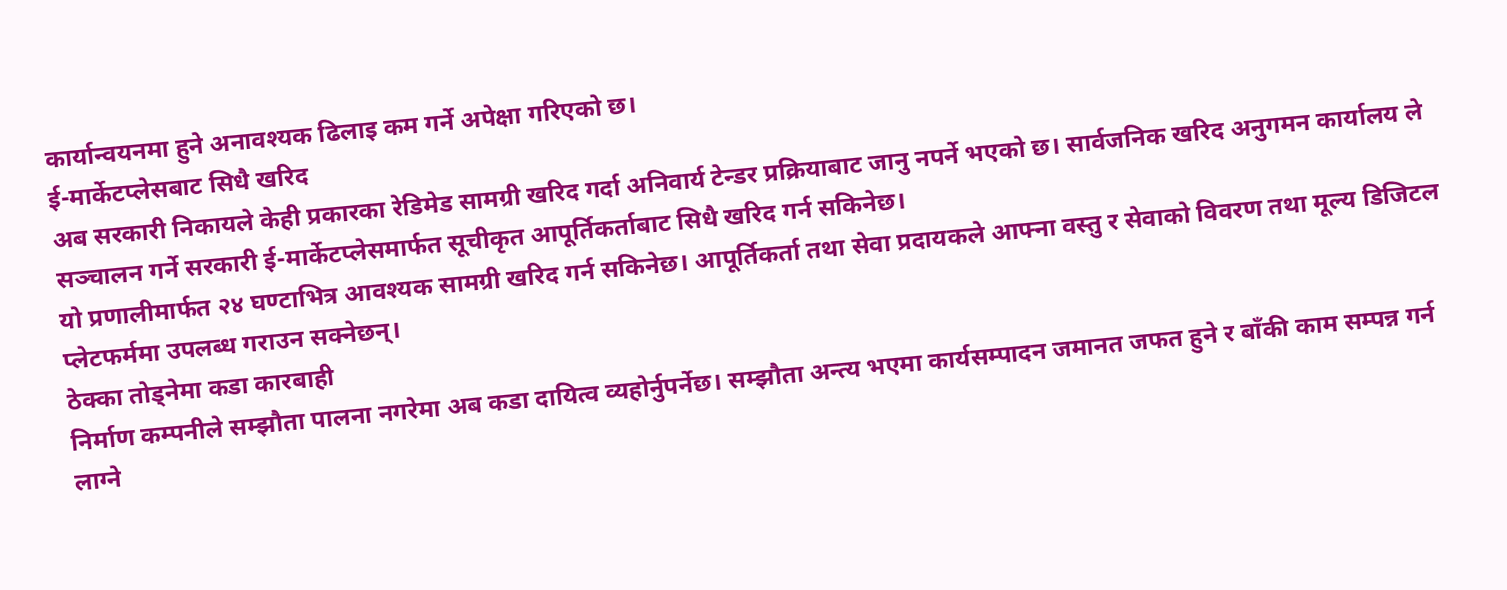कार्यान्वयनमा हुने अनावश्यक ढिलाइ कम गर्ने अपेक्षा गरिएको छ।
ई-मार्केटप्लेसबाट सिधै खरिद
अब सरकारी निकायले केही प्रकारका रेडिमेड सामग्री खरिद गर्दा अनिवार्य टेन्डर प्रक्रियाबाट जानु नपर्ने भएको छ। सार्वजनिक खरिद अनुगमन कार्यालय ले सञ्चालन गर्ने सरकारी ई-मार्केटप्लेसमार्फत सूचीकृत आपूर्तिकर्ताबाट सिधै खरिद गर्न सकिनेछ।
यो प्रणालीमार्फत २४ घण्टाभित्र आवश्यक सामग्री खरिद गर्न सकिनेछ। आपूर्तिकर्ता तथा सेवा प्रदायकले आफ्ना वस्तु र सेवाको विवरण तथा मूल्य डिजिटल प्लेटफर्ममा उपलब्ध गराउन सक्नेछन्।
ठेक्का तोड्नेमा कडा कारबाही
निर्माण कम्पनीले सम्झौता पालना नगरेमा अब कडा दायित्व व्यहोर्नुपर्नेछ। सम्झौता अन्त्य भएमा कार्यसम्पादन जमानत जफत हुने र बाँकी काम सम्पन्न गर्न लाग्ने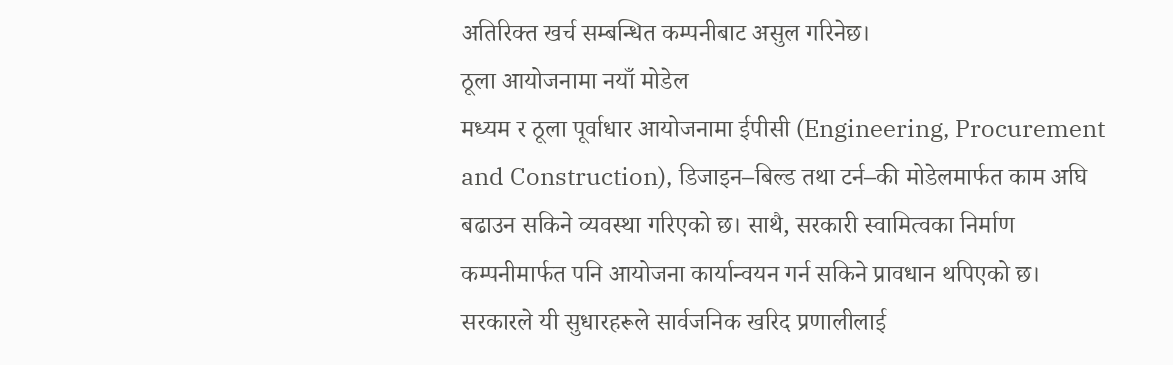अतिरिक्त खर्च सम्बन्धित कम्पनीबाट असुल गरिनेछ।
ठूला आयोजनामा नयाँ मोडेल
मध्यम र ठूला पूर्वाधार आयोजनामा ईपीसी (Engineering, Procurement and Construction), डिजाइन–बिल्ड तथा टर्न–की मोडेलमार्फत काम अघि बढाउन सकिने व्यवस्था गरिएको छ। साथै, सरकारी स्वामित्वका निर्माण कम्पनीमार्फत पनि आयोजना कार्यान्वयन गर्न सकिने प्रावधान थपिएको छ।
सरकारले यी सुधारहरूले सार्वजनिक खरिद प्रणालीलाई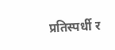प्रतिस्पर्धी र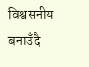विश्वसनीय बनाउँदै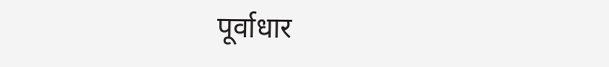पूर्वाधार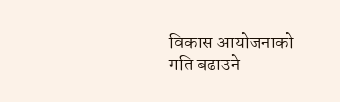विकास आयोजनाको गति बढाउने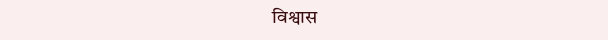विश्वास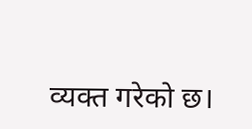व्यक्त गरेको छ।